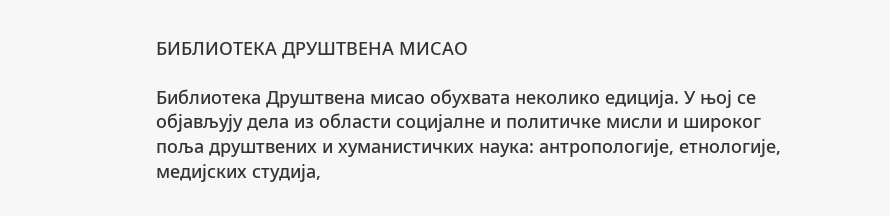БИБЛИОТЕКА ДРУШТВЕНА МИСАО

Библиотека Друштвена мисао обухвата неколико едиција. У њој се објављују дела из области социјалне и политичке мисли и широког поља друштвених и хуманистичких наука: антропологије, етнологије, медијских студија,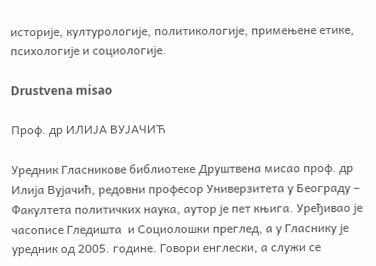историје, културологије, политикологије, примењене етике, психологије и социологије.

Drustvena misao

Проф. др ИЛИЈА ВУЈАЧИЋ

Уредник Гласникове библиотеке Друштвена мисао проф. др Илија Вујачић, редовни професор Универзитета у Београду – Факултета политичких наука, аутор је пет књига. Уређивао је часописе Гледишта  и Социолошки преглед, а у Гласнику је уредник од 2005. године. Говори енглески, а служи се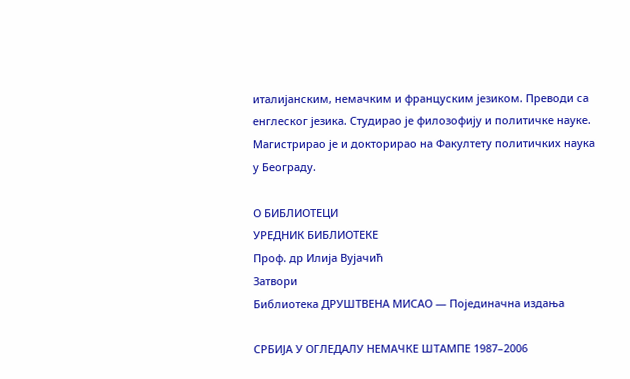италијанским, немачким и француским језиком. Преводи са енглеског језика. Студирао је филозофију и политичке науке. Магистрирао је и докторирао на Факултету политичких наука у Београду.

О БИБЛИОТЕЦИ
УРЕДНИК БИБЛИОТЕКЕ
Проф. др Илија Вујачић
Затвори
Библиотека ДРУШТВЕНА МИСАО — Појединачна издања

СРБИЈА У ОГЛЕДАЛУ НЕМАЧКЕ ШТАМПЕ 1987–2006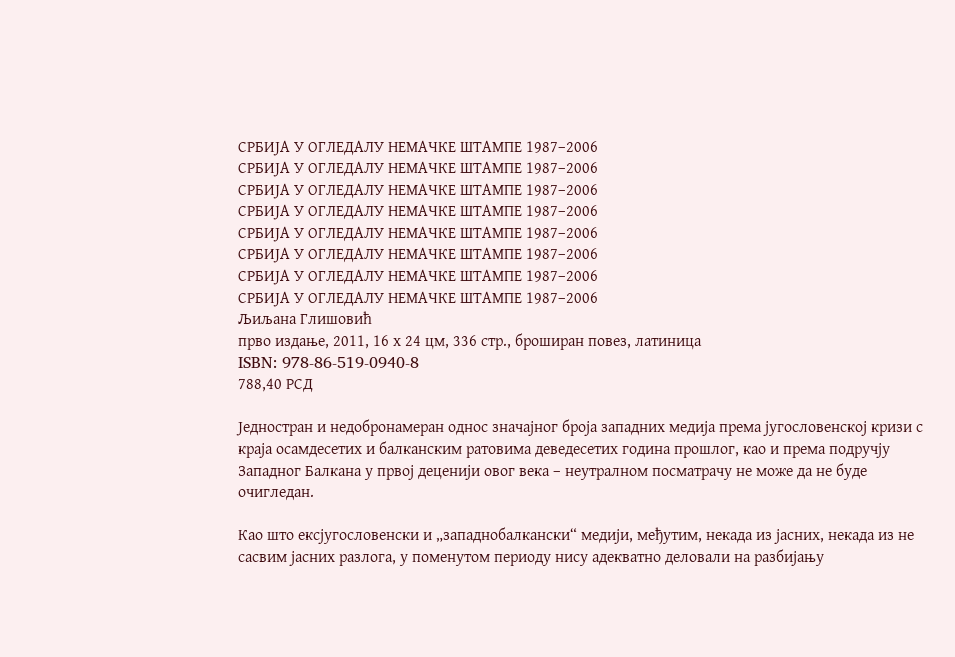СРБИЈА У ОГЛЕДАЛУ НЕМАЧКЕ ШТАМПЕ 1987–2006
СРБИЈА У ОГЛЕДАЛУ НЕМАЧКЕ ШТАМПЕ 1987–2006
СРБИЈА У ОГЛЕДАЛУ НЕМАЧКЕ ШТАМПЕ 1987–2006
СРБИЈА У ОГЛЕДАЛУ НЕМАЧКЕ ШТАМПЕ 1987–2006
СРБИЈА У ОГЛЕДАЛУ НЕМАЧКЕ ШТАМПЕ 1987–2006
СРБИЈА У ОГЛЕДАЛУ НЕМАЧКЕ ШТАМПЕ 1987–2006
СРБИЈА У ОГЛЕДАЛУ НЕМАЧКЕ ШТАМПЕ 1987–2006
СРБИЈА У ОГЛЕДАЛУ НЕМАЧКЕ ШТАМПЕ 1987–2006
Љиљана Глишовић
прво издање, 2011, 16 х 24 цм, 336 стр., броширан повез, латиница
ISBN: 978-86-519-0940-8
788,40 РСД

Једностран и недобронамеран однос значајног броја западних медија према југословенској кризи с краја осамдесетих и балканским ратовима деведесетих година прошлог, као и према подручју Западног Балкана у првој деценији овог века – неутралном посматрачу не може да не буде очигледан.

Као што ексјугословенски и „западнобалкански“ медији, међутим, некада из јасних, некада из не сасвим јасних разлога, у поменутом периоду нису адекватно деловали на разбијању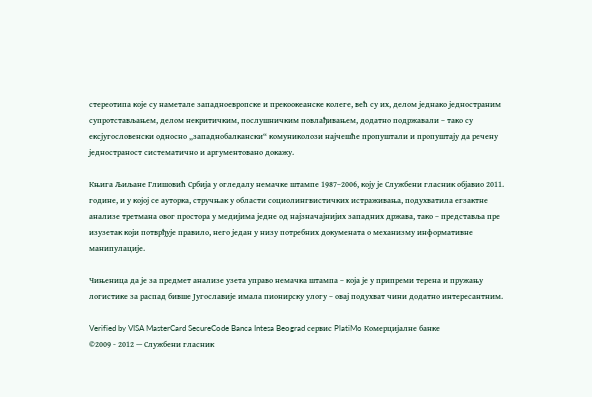стереотипа које су наметале западноевропске и прекоокеанске колеге, већ су их, делом једнако једностраним супротстављањем, делом некритичким, послушничким повлађивањем, додатно подржавали – тако су ексјугословенски односно „западнобалкански“ комуниколози најчешће пропуштали и пропуштају да речену једностраност систематично и аргументовано докажу.

Књига Љиљане Глишовић Србија у огледалу немачке штампе 1987–2006, коју је Службени гласник објавио 2011. године, и у којој се ауторка, стручњак у области социолингвистичких истраживања, подухватила егзактне анализе третмана овог простора у медијима једне од најзначајнијих западних држава, тако – представља пре изузетак који потврђује правило, него један у низу потребних докумената о механизму информативне манипулације.

Чињеница да је за предмет анализе узета управо немачка штампа – која је у припреми терена и пружању логистике за распад бивше Југославије имала пионирску улогу – овај подухват чини додатно интересантним.

Verified by VISA MasterCard SecureCode Banca Intesa Beograd сервис PlatiMo Комерцијалне банке
©2009 - 2012 — Службени гласник